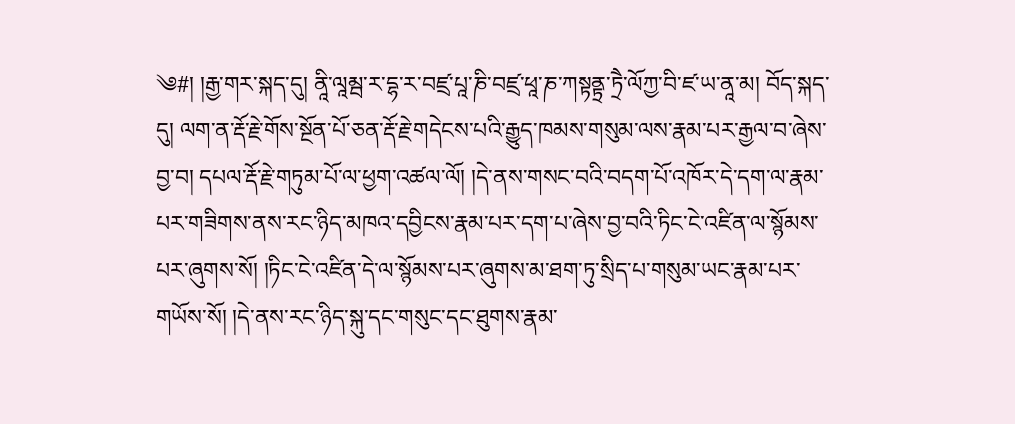༄#། །རྒྱ་གར་སྐད་དུ། ནཱི་ལཱམྦ་ར་དྷ་ར་བཛྲ་པཱ་ཎི་བཛྲ་ཕཱ་ཎ་ཀསྟནྟྲ་ཏྲཻ་ལོཀྱ་བི་ཛ་ཡ་ནཱ་མ། བོད་སྐད་དུ། ལག་ན་རྡོ་རྗེ་གོས་སྔོན་པོ་ཅན་རྡོ་རྗེ་གདེངས་པའི་རྒྱུད་ཁམས་གསུམ་ལས་རྣམ་པར་རྒྱལ་བ་ཞེས་བྱ་བ། དཔལ་རྡོ་རྗེ་གཏུམ་པོ་ལ་ཕྱག་འཚལ་ལོ། །དེ་ནས་གསང་བའི་བདག་པོ་འཁོར་དེ་དག་ལ་རྣམ་པར་གཟིགས་ནས་རང་ཉིད་མཁའ་དབྱིངས་རྣམ་པར་དག་པ་ཞེས་བྱ་བའི་ཏིང་ངེ་འཛིན་ལ་སྙོམས་པར་ཞུགས་སོ། །ཏིང་ངེ་འཛིན་དེ་ལ་སྙོམས་པར་ཞུགས་མ་ཐག་ཏུ་སྲིད་པ་གསུམ་ཡང་རྣམ་པར་གཡོས་སོ། །དེ་ནས་རང་ཉིད་སྐུ་དང་གསུང་དང་ཐུགས་རྣམ་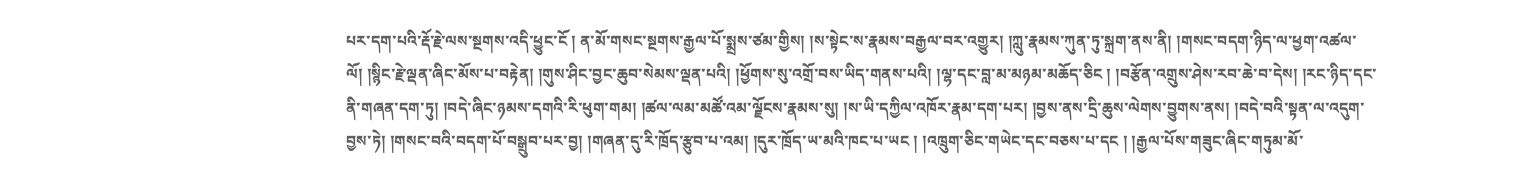པར་དག་པའི་རྡོ་རྗེ་ལས་སྔགས་འདི་ཕྱུང་ངོ ། ན་མོ་གསང་སྔགས་རྒྱལ་པོ་སྨྲས་ཙམ་གྱིས། །ས་སྟེང་ས་རྣམས་བརྒྱལ་བར་འགྱུར། །ཀླུ་རྣམས་ཀུན་ཏུ་སྐྲག་ནས་ནི། །གསང་བདག་ཉིད་ལ་ཕྱག་འཚལ་ལོ། །སྙིང་རྗེ་ལྡན་ཞིང་མོས་པ་བརྟེན། །གུས་ཤིང་བྱང་ཆུབ་སེམས་ལྡན་པའི། །ཕྱོགས་སུ་འགྲོ་བས་ཡིད་གནས་པའི། །ལྷ་དང་བླ་མ་མཉམ་མཆོད་ཅིང ། །བརྩོན་འགྲུས་ཤེས་རབ་ཆེ་བ་དེས། །རང་ཉིད་དང་ནི་གཞན་དག་ཏུ། །བདེ་ཞིང་ཉམས་དགའི་རི་ཕུག་གམ། །ཚལ་ལམ་མཚོ་འམ་ལྗོངས་རྣམས་སུ། །ས་ཡི་དཀྱིལ་འཁོར་རྣམ་དག་པར། །བྱས་ནས་དྲི་ཆུས་ལེགས་བྱུགས་ནས། །བདེ་བའི་སྟན་ལ་འདུག་བྱས་ཏེ། །གསང་བའི་བདག་པོ་བསྒྲུབ་པར་བྱ། །གཞན་དུ་རི་ཁྲོད་རྩུབ་པ་འམ། །དུར་ཁྲོད་ཡ་མའི་ཁང་པ་ཡང ། །འཁྲུག་ཅིང་གཡེང་དང་བཅས་པ་དང ། །རྒྱལ་པོས་གཟུང་ཞིང་གཏུམ་མོ་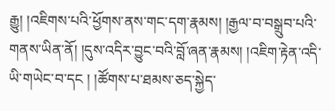རྒྱུ། །འཇིགས་པའི་ཕྱོགས་ནས་གང་དག་རྣམས། །རྒྱལ་བ་བསྒྲུབ་པའི་གནས་ཡིན་ནོ། །དུས་འདིར་བྱུང་བའི་བློ་ཞན་རྣམས། །འཇིག་རྟེན་འདི་ཡི་གཡེང་བ་དང ། །ཚོགས་པ་ཐམས་ཅད་སྐྱེད་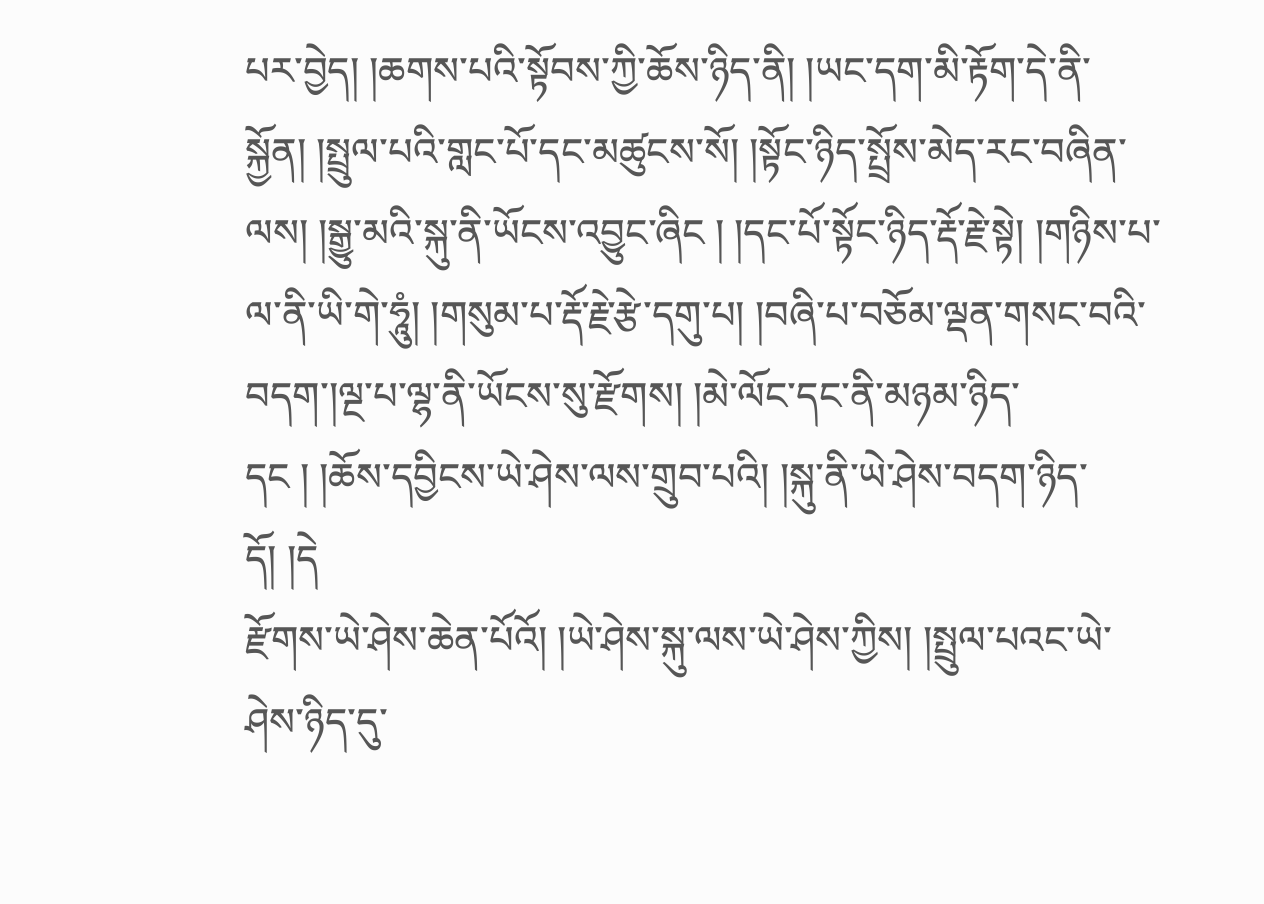པར་བྱེད། །ཆགས་པའི་སྟོབས་ཀྱི་ཆོས་ཉིད་ནི། །ཡང་དག་མི་རྟོག་དེ་ནི་སྐྱོན། །སྤྲུལ་པའི་གླང་པོ་དང་མཚུངས་སོ། །སྟོང་ཉིད་སྤྲོས་མེད་རང་བཞིན་ལས། །སྒྱུ་མའི་སྐུ་ནི་ཡོངས་འབྱུང་ཞིང ། །དང་པོ་སྟོང་ཉིད་རྡོ་རྗེ་སྟེ། །གཉིས་པ་ལ་ནི་ཡི་གེ་ཧཱུཾ། །གསུམ་པ་རྡོ་རྗེ་རྩེ་དགུ་པ། །བཞི་པ་བཅོམ་ལྡན་གསང་བའི་བདག་།ལྔ་པ་ལྷ་ནི་ཡོངས་སུ་རྫོགས། །མེ་ལོང་དང་ནི་མཉམ་ཉིད་དང ། །ཆོས་དབྱིངས་ཡེ་ཤེས་ལས་གྲུབ་པའི། །སྐུ་ནི་ཡེ་ཤེས་བདག་ཉིད་དོ། །དེ
རྫོགས་ཡེ་ཤེས་ཆེན་པོའོ། །ཡེ་ཤེས་སྐུ་ལས་ཡེ་ཤེས་ཀྱིས། །སྤྲུལ་པའང་ཡེ་ཤེས་ཉིད་དུ་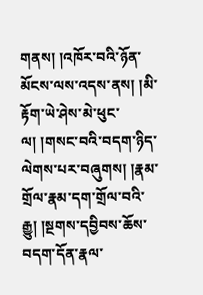གནས། །འཁོར་བའི་ཉོན་མོངས་ལས་འདས་ནས། །མི་རྟོག་ཡེ་ཤེས་མེ་ཕུང་ལ། །གསང་བའི་བདག་ཉིད་ལེགས་པར་བཞུགས། །རྣམ་གྲོལ་རྣམ་དག་གྲོལ་བའི་རྒྱུ། །སྔགས་དབྱིབས་ཆོས་བདག་དོན་རྣལ་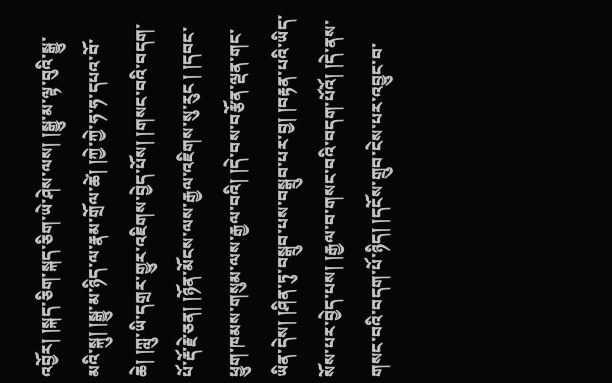འབྱོར། །སྐད་ཅིག་སྐད་ཅིག་ཡེ་ཤེས་ལས། །སྒྱུ་མ་ལྟ་བུའི་སྒྱུ་མའི་སྐུ། །སྒྱུ་མ་ཉིད་ལ་རྣམ་གྲོལ་ཚེ། །ཀྱེ་ཀྱེ་ཧ་ཧ་དཔའ་བོ་ཆེ། །ཀླུ་ཡི་དགྲར་གྱུར་འཇིགས་བྱེད་པོས། །གསང་བའི་བདག་པོ་རྡོ་རྗེ་ཅན། །ཉོན་མོངས་ལས་རྒྱལ་འཇིགས་སུ་རུང ། །དབང་ཕྱུག་ཁམས་གསུམ་ལས་རྒྱལ་བའི། །དེ་བས་བརྩོན་ལྡན་གང་ཡིན་དེས། །ཤིན་ཏུ་བསྒྲུབ་པས་བསྒྲུབ་པར་བྱ། །བརྟན་པའི་ཡིད་སོས་པར་བྱེད་པས། །རྒྱལ་བ་གསང་བའི་བདག་པོའོ། །དེ་ནས་གསང་བའི་བདག་པོ་ཉིད། །དངོས་གྲུབ་ངེས་པར་འབྱུང་བ་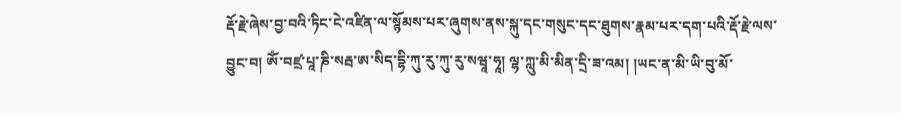རྡོ་རྗེ་ཞེས་བྱ་བའི་ཏིང་ངེ་འཛིན་ལ་སྙོམས་པར་ཞུགས་ནས་སྐུ་དང་གསུང་དང་ཐུགས་རྣམ་པར་དག་པའི་རྡོ་རྗེ་ལས་བྱུང་བ། ཨོཾ་བཛྲ་པཱ་ཎི་སརྦ་ཨ་སིད་དྷི་ཀུ་རུ་ཀུ་རུ་སཝཱ་ཧཱ། ལྷ་ཀླུ་མི་མིན་དྲི་ཟ་འམ། །ཡང་ན་མི་ཡི་བུ་མོ་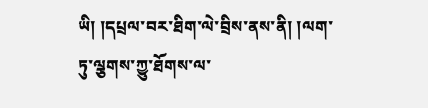ཡི། །དཔྲལ་བར་ཐིག་ལེ་བྲིས་ནས་ནི། །ལག་ཏུ་ལྕགས་ཀྱུ་ཐོགས་ལ་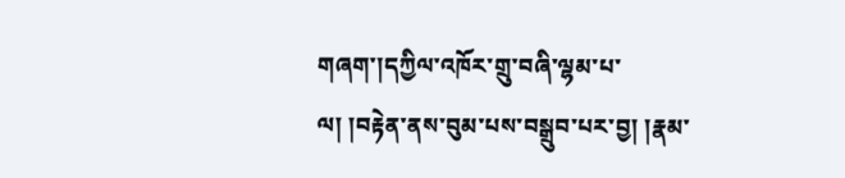གཞག་།དཀྱིལ་འཁོར་གྲུ་བཞི་ལྷམ་པ་ལ། །བརྟེན་ནས་བུམ་པས་བསྒྲུབ་པར་བྱ། །རྣམ་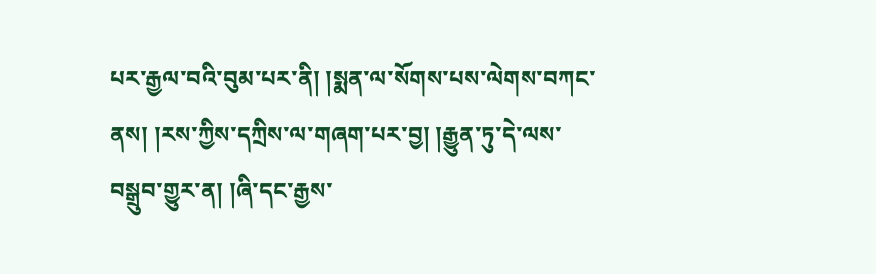པར་རྒྱལ་བའི་བུམ་པར་ནི། །སྨན་ལ་སོགས་པས་ལེགས་བཀང་ནས། །རས་ཀྱིས་དཀྲིས་ལ་གཞག་པར་བྱ། །རྒྱུན་ཏུ་དེ་ལས་བསྒྲུབ་གྱུར་ན། །ཞི་དང་རྒྱས་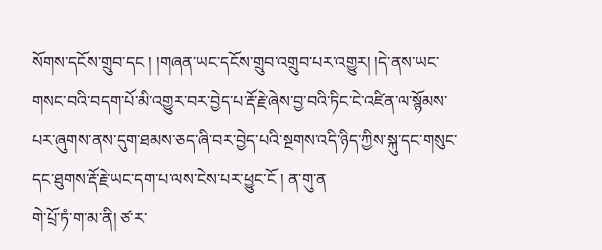སོགས་དངོས་གྲུབ་དང ། །གཞན་ཡང་དངོས་གྲུབ་འགྲུབ་པར་འགྱུར། །དེ་ནས་ཡང་གསང་བའི་བདག་པོ་མི་འགྱུར་བར་བྱེད་པ་རྡོ་རྗེ་ཞེས་བྱ་བའི་ཏིང་ངེ་འཛིན་ལ་སྙོམས་པར་ཞུགས་ནས་དུག་ཐམས་ཅད་ཞི་བར་བྱེད་པའི་སྔགས་འདི་ཉིད་ཀྱིས་སྐུ་དང་གསུང་དང་ཐུགས་རྡོ་རྗེ་ཡང་དག་པ་ལས་ངེས་པར་ཕྱུང་ངོ ། ན་གུ་ན
གེ་པྲོ་ཏཾ་ག་མ་ནི། ཙ་ར་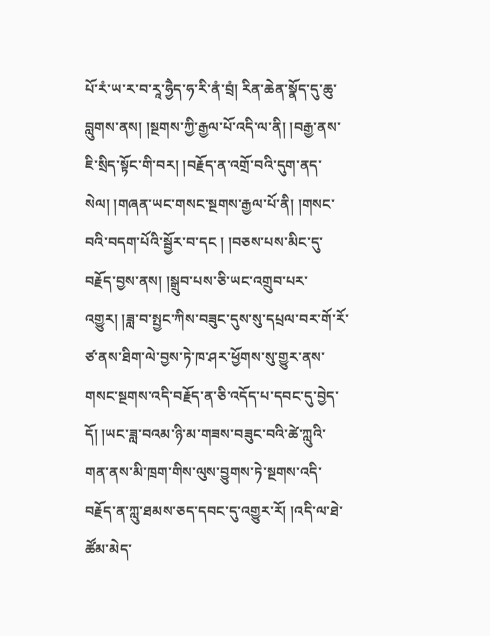པོ་རཾ་ཡ་ར་བ་རཱ་ཧྱཻད་ཧ་རི་ནཾ་བྲཾ། རིན་ཆེན་སྣོད་དུ་ཆུ་བླུགས་ནས། །སྔགས་ཀྱི་རྒྱལ་པོ་འདི་ལ་ནི། །བརྒྱ་ནས་ཇི་སྲིད་སྟོང་གི་བར། །བརྗོད་ན་འགྲོ་བའི་དུག་ནད་སེལ། །གཞན་ཡང་གསང་སྔགས་རྒྱལ་པོ་ནི། །གསང་བའི་བདག་པོའི་སྦྱོར་བ་དང ། །བཅས་པས་མིང་དུ་བརྗོད་བྱས་ནས། །སྒྲུབ་པས་ཅི་ཡང་འགྲུབ་པར་འགྱུར། །ཟླ་བ་སྤྱང་ཀིས་བཟུང་དུས་སུ་དཔྲལ་བར་གོ་རོ་ཙ་ནས་ཐིག་ལེ་བྱས་ཏེ་ཁ་ཤར་ཕྱོགས་སུ་གྱུར་ནས་གསང་སྔགས་འདི་བརྗོད་ན་ཅི་འདོད་པ་དབང་དུ་བྱེད་དོ། །ཡང་ཟླ་བའམ་ཉི་མ་གཟས་བཟུང་བའི་ཚེ་ཀླུའི་གན་ནས་མི་ཁྲག་གིས་ལུས་བྱུགས་ཏེ་སྔགས་འདི་བརྗོད་ན་ཀླུ་ཐམས་ཅད་དབང་དུ་འགྱུར་རོ། །འདི་ལ་ཐེ་ཚོམ་མེད་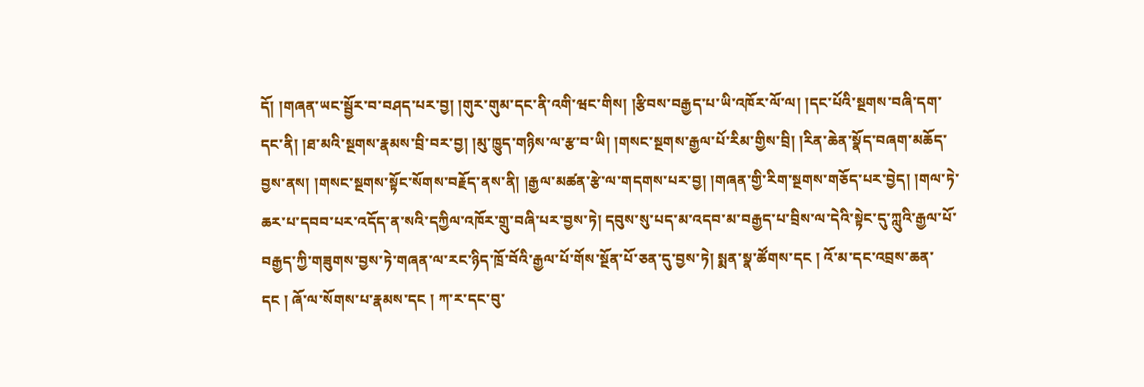དོ། །གཞན་ཡང་སྦྱོར་བ་བཤད་པར་བྱ། །གུར་གུམ་དང་ནི་འགི་ཝང་གིས། །རྩིབས་བརྒྱད་པ་ཡི་འཁོར་ལོ་ལ། །དང་པོའི་སྔགས་བཞི་དག་དང་ནི། །ཐ་མའི་སྔགས་རྣམས་བྲི་བར་བྱ། །མུ་ཁྱུད་གཉིས་ལ་རྩ་བ་ཡི། །གསང་སྔགས་རྒྱལ་པོ་རིམ་གྱིས་བྲི། །རིན་ཆེན་སྣོད་བཞག་མཆོད་བྱས་ནས། །གསང་སྔགས་སྟོང་སོགས་བརྗོད་ནས་ནི། །རྒྱལ་མཚན་རྩེ་ལ་གདགས་པར་བྱ། །གཞན་གྱི་རིག་སྔགས་གཅོད་པར་བྱེད། །གལ་ཏེ་ཆར་པ་དབབ་པར་འདོད་ན་སའི་དཀྱིལ་འཁོར་གྲུ་བཞི་པར་བྱས་ཏེ། དབུས་སུ་པད་མ་འདབ་མ་བརྒྱད་པ་བྲིས་ལ་དེའི་སྟེང་དུ་ཀླུའི་རྒྱལ་པོ་བརྒྱད་ཀྱི་གཟུགས་བྱས་ཏེ་གཞན་ལ་རང་ཉིད་ཁྲོ་བོའི་རྒྱལ་པོ་གོས་སྔོན་པོ་ཅན་དུ་བྱས་ཏེ། སྨན་སྣ་ཚོགས་དང ། འོ་མ་དང་འབྲས་ཆན་དང ། ཞོ་ལ་སོགས་པ་རྣམས་དང ། ཀ་ར་དང་བུ་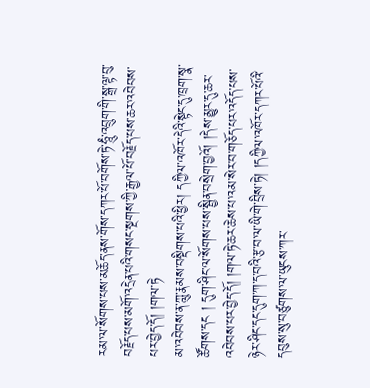རམ་ལ་སོགས་པས་མཆོད་ནས་གོས་དཀར་པོ་བགོས་ཏེ་ཧཱུཾ་འབྲུག་གི་སྒྲ་ལྟ་བུ་བརྗོད་པས་མགོ་འདྲེན་པའི་གསང་སྔགས་ཀྱི་རྒྱལ་པོ་བརྗོད་པས་ཆར་འབེབས་པར་བྱེད་དོ། །གལ་ཏེ
མ་འབེབས་ན་ཀླུ་རྣམས་བསྡིགས་པའི་ཕྱིར། དཀྱིལ་འཁོར་དེའི་སྟེང་དུ་ཁྲག་སྣ་ཚོགས་དང ། དུག་ཤིང་ལ་སོགས་པས་སྦྱིན་བསྲེག་བྱའོ། །དེས་མྱུར་དུ་ཆར་འབེབས་པར་བྱེད་དོ། །གལ་ཏེ་ཆར་ཆེས་པ་འམ་སེར་བ་གཅོད་པར་འདོད་པས་ཉེར་ཤིང་དང་དུག་ཀ་ད་བའི་རྩ་བ་ལ་ཡི་གེ་བྲིས་ཏེ། །དཀྱིལ་འཁོར་དཀར་པོའི་དབུས་སུ་བཙུགས་ལ་ཡུངས་ཀར་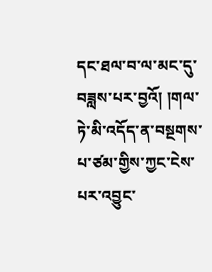དང་ཐལ་བ་ལ་མང་དུ་བཟླས་པར་བྱའོ། །གལ་ཏེ་མི་འདོད་ན་བསྔགས་པ་ཙམ་གྱིས་ཀྱང་ངེས་པར་འབྱུང་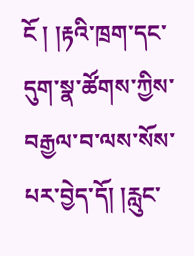ངོ ། །རྟའི་ཁྲག་དང་དུག་སྣ་ཚོགས་ཀྱིས་བརྒྱལ་བ་ལས་སོས་པར་བྱེད་དོ། །རླུང་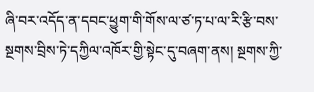ཞི་བར་འདོད་ན་དབང་ཕྱུག་གི་གོས་ལ་ཙ་ཏ་པ་ལ་རི་རྩི་བས་སྔགས་བྲིས་ཏེ་དཀྱིལ་འཁོར་གྱི་སྟེང་དུ་བཞག་ནས། སྔགས་ཀྱི་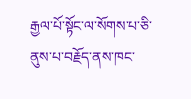རྒྱལ་པོ་སྟོང་ལ་སོགས་པ་ཅི་ནུས་པ་བརྗོད་ནས་ཁང་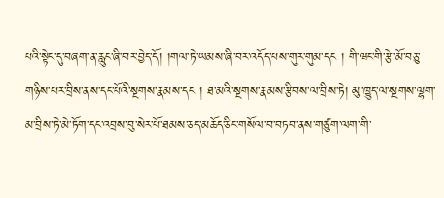པའི་སྟེང་དུ་བཞག་ན་རླུང་ཞི་བར་བྱེད་དོ། །གལ་ཏེ་ཡམས་ཞི་བར་འདོད་པས་གུར་གུམ་དང ། གི་ཝང་གི་རྩེ་མོ་བཅུ་གཉིས་པར་བྲིས་ནས་དང་པོའི་སྔགས་རྣམས་དང ། ཐ་མའི་སྔགས་རྣམས་རྩིབས་ལ་བྲིས་ཏེ། མུ་ཁྱུད་ལ་སྔགས་ལྷག་མ་བྲིས་ཏེ་མེ་ཏོག་དང་འབྲས་བུ་སེར་པོ་ཐམས་ཅད་མཆོད་ཅིང་གསོལ་བ་བཏབ་ནས་གཙུག་ལག་གི་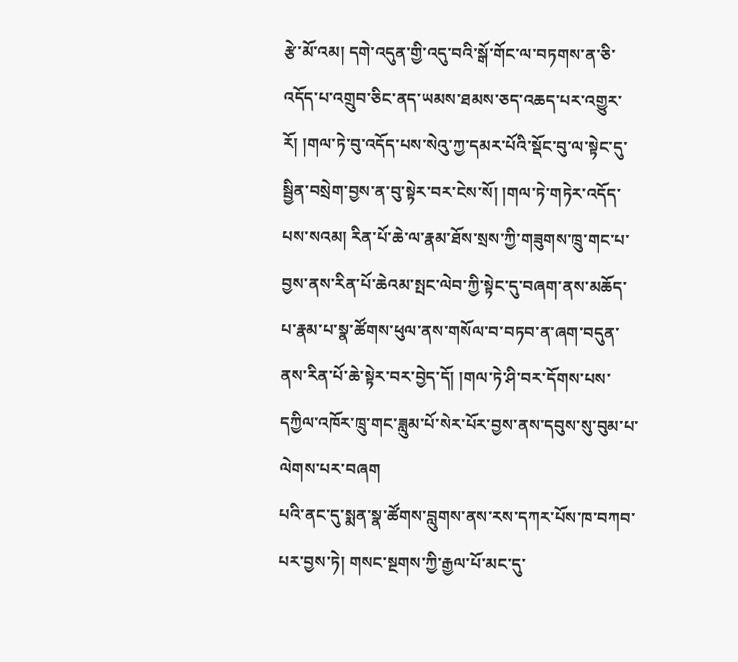རྩེ་མོ་འམ། དགེ་འདུན་གྱི་འདུ་བའི་སྒོ་གོང་ལ་བཏགས་ན་ཅི་འདོད་པ་འགྲུབ་ཅིང་ནད་ཡམས་ཐམས་ཅད་འཆད་པར་འགྱུར་རོ། །གལ་ཏེ་བུ་འདོད་པས་སེའུ་ཀྱ་དམར་པོའི་སྡོང་བུ་ལ་སྟེང་དུ་སྦྱིན་བསྲེག་བྱས་ན་བུ་སྟེར་བར་ངེས་སོ། །གལ་ཏེ་གཏེར་འདོད་པས་སའམ། རིན་པོ་ཆེ་ལ་རྣམ་ཐོས་སྲས་ཀྱི་གཟུགས་ཁྲུ་གང་པ་བྱས་ནས་རིན་པོ་ཆེའམ་སྤང་ལེབ་ཀྱི་སྟེང་དུ་བཞག་ནས་མཆོད་པ་རྣམ་པ་སྣ་ཚོགས་ཕུལ་ནས་གསོལ་བ་བཏབ་ན་ཞག་བདུན་ནས་རིན་པོ་ཆེ་སྟེར་བར་བྱེད་དོ། །གལ་ཏེ་ཤི་བར་དོགས་པས་དཀྱིལ་འཁོར་ཁྲུ་གང་ཟླུམ་པོ་སེར་པོར་བྱས་ནས་དབུས་སུ་བུམ་པ་ལེགས་པར་བཞག
པའི་ནང་དུ་སྨན་སྣ་ཚོགས་བླུགས་ནས་རས་དཀར་པོས་ཁ་བཀབ་པར་བྱས་ཏེ། གསང་སྔགས་ཀྱི་རྒྱལ་པོ་མང་དུ་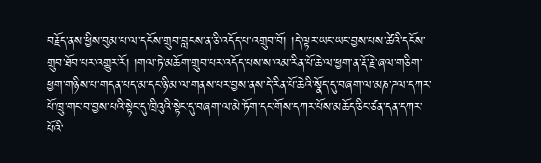བརྗོད་ནས་ཕྱིས་བུམ་པ་ལ་དངོས་གྲུབ་བླངས་ན་ཅི་འདོད་པ་འགྲུབ་བོ། །དེ་ལྟར་ཡང་ཡང་བྱས་པས་ཚེའི་དངོས་གྲུབ་ཐོབ་པར་འགྱུར་རོ། །གལ་ཏེ་མཆོག་གྲུབ་པར་འདོད་པས་ས་འམ་རིན་པོ་ཆེ་ལ་ཕྱག་ན་རྡོ་རྗེ་ཞལ་གཅིག་ཕྱག་གཉིས་པ་གདན་པད་མ་དང་ཉི་མ་ལ་གནས་པར་བྱས་ནས་དེ་རིན་པོ་ཆེའི་སྣོད་དུ་བཞག་ལ་མཎ་ཌལ་དཀར་པོ་ཁྲུ་གང་བ་བྱས་པའི་སྟེང་དུ་ཁྲིའུའི་སྟེང་དུ་བཞག་ལ་མེ་ཏོག་དང་གོས་དཀར་པོས་མཆོད་ཅིང་ཙན་དན་དཀར་པོའི་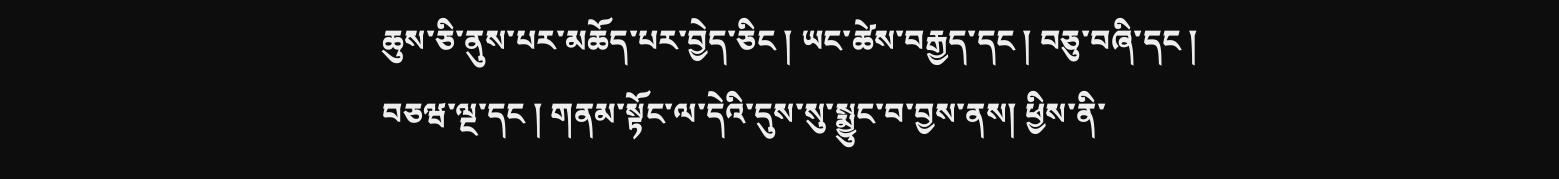ཆུས་ཅི་ནུས་པར་མཆོད་པར་བྱེད་ཅིང ། ཡང་ཚེས་བརྒྱད་དང ། བཅུ་བཞི་དང ། བཅཝ་ལྔ་དང ། གནམ་སྟོང་ལ་དེའི་དུས་སུ་སྨྱུང་བ་བྱས་ནས། ཕྱིས་ནི་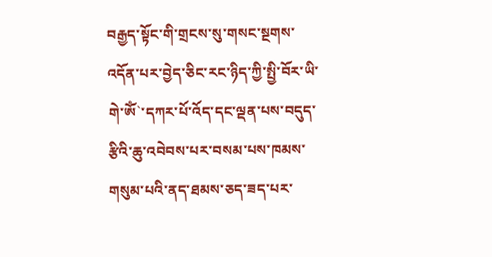བརྒྱད་སྟོང་གི་གྲངས་སུ་གསང་སྔགས་འདོན་པར་བྱེད་ཅིང་རང་ཉིད་ཀྱི་སྤྱི་བོར་ཡི་གེ་ཨོཾ`་དཀར་པོ་འོད་དང་ལྡན་པས་བདུད་རྩིའི་ཆུ་འབེབས་པར་བསམ་པས་ཁམས་གསུམ་པའི་ནད་ཐམས་ཅད་ཟད་པར་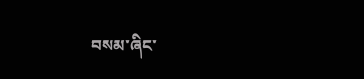བསམ་ཞིང་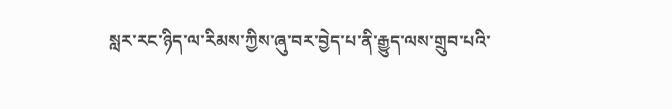སླར་རང་ཉིད་ལ་རིམས་ཀྱིས་ཞུ་བར་བྱེད་པ་ནི་རྒྱུད་ལས་གྲུབ་པའི་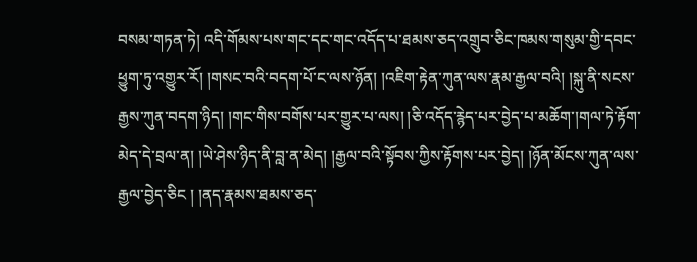བསམ་གཏན་ཏེ། འདི་གོམས་པས་གང་དང་གང་འདོད་པ་ཐམས་ཅད་འགྲུབ་ཅིང་ཁམས་གསུམ་གྱི་དབང་ཕྱུག་ཏུ་འགྱུར་རོ། །གསང་བའི་བདག་པོ་ང་ལས་ཉོན། །འཇིག་རྟེན་ཀུན་ལས་རྣམ་རྒྱལ་བའི། །སྐུ་ནི་སངས་རྒྱས་ཀུན་བདག་ཉིད། །གང་གིས་བགོས་པར་གྱུར་པ་ལས། །ཅི་འདོད་རྙེད་པར་བྱེད་པ་མཆོག་།གལ་ཏེ་རྟོག་མེད་དེ་བྲལ་ན། །ཡེ་ཤེས་ཉིད་ནི་བླ་ན་མེད། །རྒྱལ་བའི་སྟོབས་ཀྱིས་རྟོགས་པར་བྱེད། །ཉོན་མོངས་ཀུན་ལས་རྒྱལ་བྱེད་ཅིང ། །ནད་རྣམས་ཐམས་ཅད་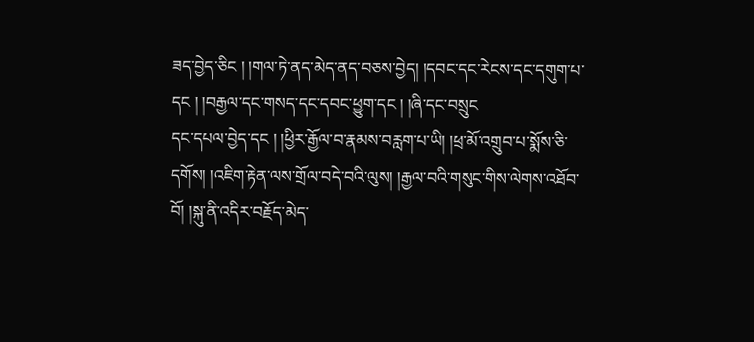ཟད་བྱེད་ཅིང ། །གལ་ཏེ་ནད་མེད་ནད་བཅས་བྱེད། །དབང་དང་རེངས་དང་དགུག་པ་དང ། །བརྒྱལ་དང་གསད་དང་དབང་ཕྱུག་དང ། །ཞི་དང་བསྲུང
དང་དཔལ་བྱེད་དང ། །ཕྱིར་རྒྱོལ་བ་རྣམས་བརླག་པ་ཡི། །ཕྲ་མོ་འགྲུབ་པ་སྨོས་ཅི་དགོས། །འཇིག་རྟེན་ལས་གྲོལ་བདེ་བའི་ལུས། །རྒྱལ་བའི་གསུང་གིས་ལེགས་འཐོབ་བོ། །སྐུ་ནི་འདིར་བརྗོད་མེད་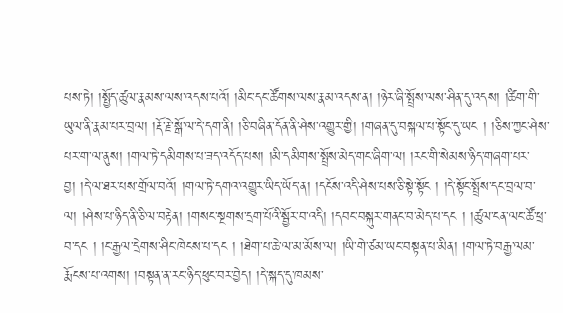པས་ཏེ། །སྤྱོད་ཚུལ་རྣམས་ལས་འདས་པའོ། །མིང་དང་ཚོགས་ལས་རྣམ་འདས་ན། །ཉེར་ཞི་སྤྲོས་ལས་ཤིན་དུ་འདས། །ཚིག་གི་ཡུལ་ནི་རྣམ་པར་བྲལ། །རྡོ་རྗེ་སྒོ་ལ་དེ་དག་ནི། །ཅི་བཞིན་དོན་ནི་ཤེས་འགྱུར་གྱི། །གཞན་དུ་བསྐལ་པ་སྟོང་དུ་ཡང ། །ཅིས་ཀྱང་ཤེས་པར་ག་ལ་ནུས། །གལ་ཏེ་དམིགས་པ་ཟད་འདོད་པས། །མི་དམིགས་སྤྲོས་མེད་གང་ཞིག་ལ། །རང་གི་སེམས་ཉིད་གཞག་པར་བྱ། །དེ་ལ་ཐར་པས་གྲོལ་བའོ། །གལ་ཏེ་དགའ་འགྱུར་ཡིད་ཡོད་ན། །དངོས་འདི་ཤེས་པས་ཅི་སྟེ་སྟོང ། །དེ་སྟོང་སྤྲོས་དང་བྲལ་བ་ལ། །ཤེས་པ་ཉིད་ནི་ཅི་ལ་བརྟེན། །གསང་སྔགས་དྲག་པོའི་སྦྱོར་བ་འདི། །དབང་བསྐུར་གནང་བ་མེད་པ་དང ། །ཚུལ་ངན་ལང་ཚོ་ཕྲ་བ་དང ། །ང་རྒྱལ་དྲེགས་ཤིང་ཁེངས་པ་དང ། །ཐེག་པ་ཆེ་ལ་མ་མོས་ལ། །ཡི་གེ་ཙམ་ཡང་བསྟན་པ་མིན། །གལ་ཏེ་བརྒྱ་ལམ་རྨོངས་པ་འགས། །བསྟན་ན་རང་ཉིད་ཕུང་བར་བྱེད། །དེ་སྐད་དུ་ཁམས་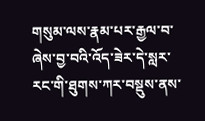གསུམ་ལས་རྣམ་པར་རྒྱལ་བ་ཞེས་བྱ་བའི་འོད་ཟེར་དེ་སླར་རང་གི་ཐུགས་ཀར་བསྡུས་ནས་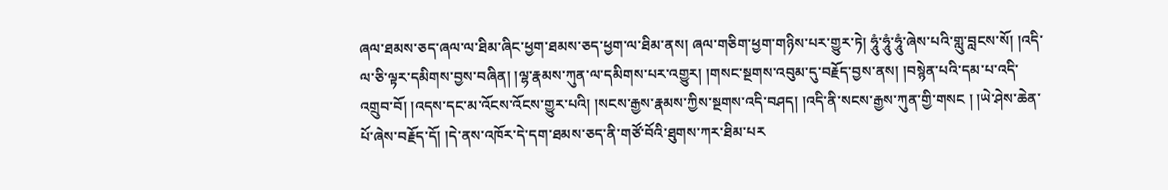ཞལ་ཐམས་ཅད་ཞལ་ལ་ཐིམ་ཞིང་ཕྱག་ཐམས་ཅད་ཕྱག་ལ་ཐིམ་ནས། ཞལ་གཅིག་ཕྱག་གཉིས་པར་གྱུར་ཏེ། ཧཱུཾ་ཧཱུཾ་ཧཱུཾ་ཞེས་པའི་གླུ་བླངས་སོ། །འདི་ལ་ཅི་ལྟར་དམིགས་བྱས་བཞིན། །ལྷ་རྣམས་ཀུན་ལ་དམིགས་པར་འགྱུར། །གསང་སྔགས་འབུམ་དུ་བརྗོད་བྱས་ནས། །བསྙེན་པའི་དམ་པ་འདི་འགྲུབ་བོ། །འདས་དང་མ་འོངས་འོངས་གྱུར་པའི། །སངས་རྒྱས་རྣམས་ཀྱིས་སྔགས་འདི་བཤད། །འདི་ནི་སངས་རྒྱས་ཀུན་གྱི་གསང ། །ཡེ་ཤེས་ཆེན་པོ་ཞེས་བརྗོད་དོ། །དེ་ནས་འཁོར་དེ་དག་ཐམས་ཅད་ནི་གཙོ་བོའི་ཐུགས་ཀར་ཐིམ་པར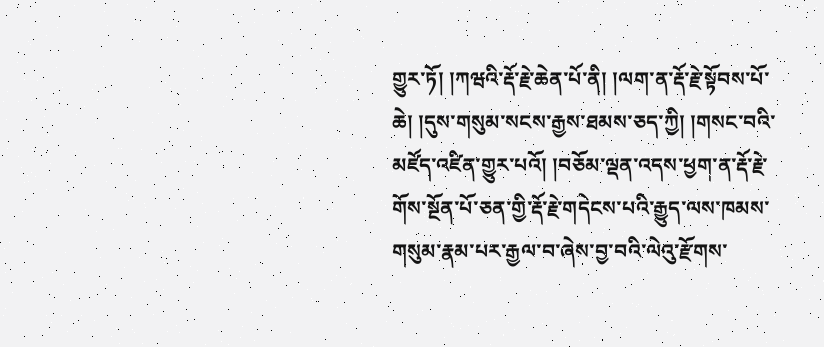གྱུར་ཏོ། །ཀཝའི་རྡོ་རྗེ་ཆེན་པོ་ནི། །ལག་ན་རྡོ་རྗེ་སྟོབས་པོ་ཆེ། །དུས་གསུམ་སངས་རྒྱས་ཐམས་ཅད་ཀྱི། །གསང་བའི་མཛོད་འཛིན་གྱུར་པའོ། །བཅོམ་ལྡན་འདས་ཕྱག་ན་རྡོ་རྗེ་གོས་སྔོན་པོ་ཅན་གྱི་རྡོ་རྗེ་གདེངས་པའི་རྒྱུད་ལས་ཁམས་གསུམ་རྣམ་པར་རྒྱལ་བ་ཞེས་བྱ་བའི་ལེའུ་རྫོགས་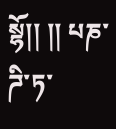སྷོ།། །། པཎ་ཌི་ཏ་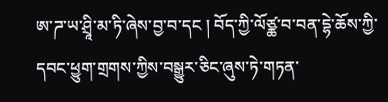ཨ་ཌ་ཡ་ཤྲཱི་མ་ཏི་ཞེས་བྱ་བ་དང ། བོད་ཀྱི་ལོཙྪ་བ་བན་དྷེ་ཆོས་ཀྱི་དབང་ཕྱུག་གྲགས་ཀྱིས་བསྒྱུར་ཅིང་ཞུས་ཏེ་གཏན་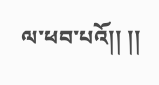ལ་ཕབ་པའོ།། །།